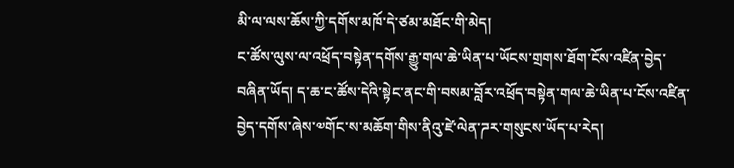མི་ལ་ལས་ཆོས་ཀྱི་དགོས་མཁོ་དེ་ཙམ་མཐོང་གི་མེད།
ང་ཚོས་ལུས་ལ་འཕྲོད་བསྟེན་དགོས་རྒྱུ་གལ་ཆེ་ཡིན་པ་ཡོངས་གྲགས་ཐོག་ངོས་འཛིན་བྱེད་བཞིན་ཡོད། ད་ཆ་ང་ཚོས་དེའི་སྟེང་ནང་གི་བསམ་བློར་འཕྲོད་བསྟེན་གལ་ཆེ་ཡིན་པ་ངོས་འཛིན་བྱེད་དགོས་ཞེས་༧གོང་ས་མཆོག་གིས་ནིའུ་ཛེ་ལེན་ཌར་གསུངས་ཡོད་པ་རེད།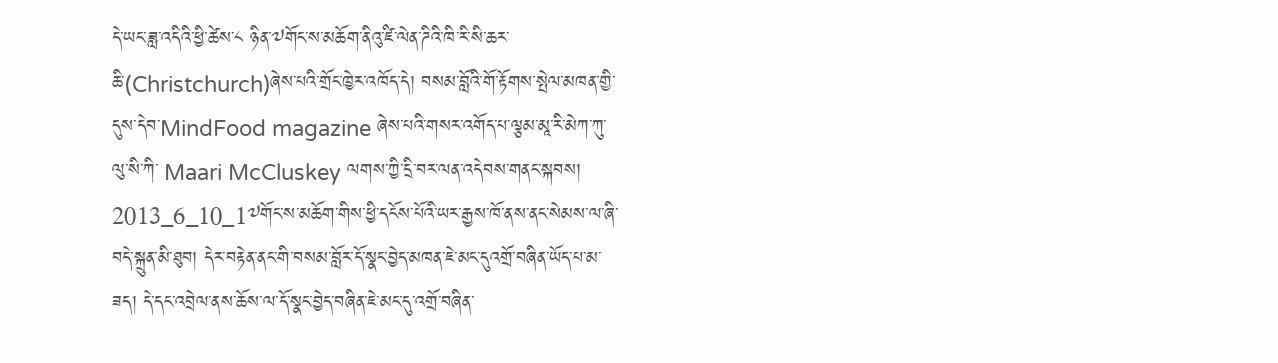དེ་ཡང་ཟླ་འདིའི་ཕྱི་ཚེས་༨ ཉིན་༧གོང་ས་མཆོག་ནིའུ་ཛི་ལེན་ཌིའི་ཁི་རི་སི་ཆར་ཆི་(Christchurch)ཞེས་པའི་གྲོང་ཁྱེར་འཁོད་དེ། བསམ་བློའི་གོ་རྟོགས་སྤེལ་མཁན་གྱི་དུས་དེབ་MindFood magazine ཞེས་པའི་གསར་འགོད་པ་ལྕམ་མཱ་རི་མེཀ་ཀུ་ལུ་སི་ཀི་ Maari McCluskey ལགས་ཀྱི་དྲི་བར་ལན་འདེབས་གནང་སྐབས།
2013_6_10_1༧གོང་ས་མཆོག་གིས་ཕྱི་དངོས་པོའི་ཡར་རྒྱས་ཁོ་ནས་ནང་སེམས་ལ་ཞི་བདེ་སྐྲུན་མི་ཐུབ། དེར་བརྟེན་ནང་གི་བསམ་བློར་དོ་སྣང་བྱེད་མཁན་ཇེ་མང་དུའགྲོ་བཞིན་ཡོད་པ་མ་ཟད། དེ་དང་འབྲེལ་ནས་ཆོས་ལ་དོ་སྣང་བྱེད་བཞིན་ཇེ་མང་དུ་འགྲོ་བཞིན་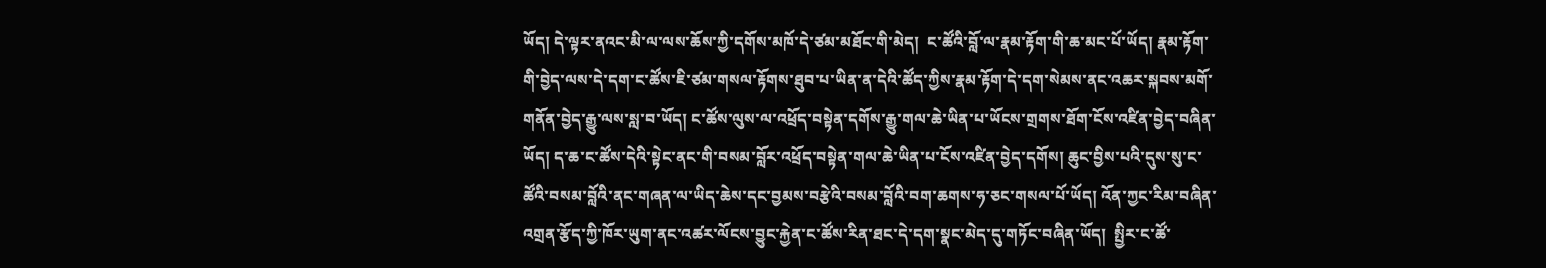ཡོད། དེ་ལྟར་ནའང་མི་ལ་ལས་ཆོས་ཀྱི་དགོས་མཁོ་དེ་ཙམ་མཐོང་གི་མེད།  ང་ཚོའི་བློ་ལ་རྣམ་རྟོག་གི་ཆ་མང་པོ་ཡོད། རྣམ་རྟོག་གི་བྱེད་ལས་དེ་དག་ང་ཚོས་ཇི་ཙམ་གསལ་རྟོགས་ཐུབ་པ་ཡིན་ན་དེའི་ཚོད་ཀྱིས་རྣམ་རྟོག་དེ་དག་སེམས་ནང་འཆར་སྐབས་མགོ་གནོན་བྱེད་རྒྱུ་ལས་སླ་བ་ཡོད། ང་ཚོས་ལུས་ལ་འཕྲོད་བསྟེན་དགོས་རྒྱུ་གལ་ཆེ་ཡིན་པ་ཡོངས་གྲགས་ཐོག་ངོས་འཛིན་བྱེད་བཞིན་ཡོད། ད་ཆ་ང་ཚོས་དེའི་སྟེང་ནང་གི་བསམ་བློར་འཕྲོད་བསྟེན་གལ་ཆེ་ཡིན་པ་ངོས་འཛིན་བྱེད་དགོས། ཆུང་བྱིས་པའི་དུས་སུ་ང་ཚོའི་བསམ་བློའི་ནང་གཞན་ལ་ཡིད་ཆེས་དང་བྱམས་བརྩེའི་བསམ་བློའི་བག་ཆགས་ཧ་ཅང་གསལ་པོ་ཡོད། འོན་ཀྱང་རིམ་བཞིན་འགྲན་རྩོད་ཀྱི་ཁོར་ཡུག་ནང་འཚར་ལོངས་བྱུང་རྐྱེན་ང་ཚོས་རིན་ཐང་དེ་དག་སྣང་མེད་དུ་གཏོང་བཞིན་ཡོད།  སྤྱིར་ང་ཚོ་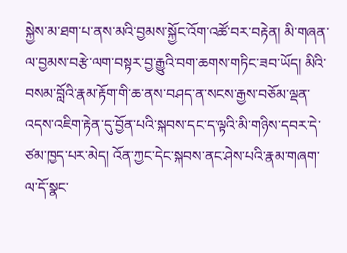སྐྱེས་མ་ཐག་པ་ནས་མའི་བྱམས་སྐྱོང་འོག་འཚོ་བར་བརྟེན། མི་གཞན་ལ་བྱམས་བརྩེ་ལག་བསྟར་བྱ་རྒྱུའི་བག་ཆགས་གཏིང་ཟབ་ཡོད། མིའི་བསམ་བློའི་རྣམ་རྟོག་གི་ཆ་ནས་བཤད་ན་སངས་རྒྱས་བཅོམ་ལྡན་འདས་འཇིག་རྟེན་དུ་བྱོན་པའི་སྐབས་དང་ད་ལྟའི་མི་གཉིས་དབར་དེ་ཙམ་ཁྱད་པར་མེད། འོན་ཀྱང་དེང་སྐབས་ནང་ཤེས་པའི་རྣམ་གཞག་ལ་དོ་སྣང་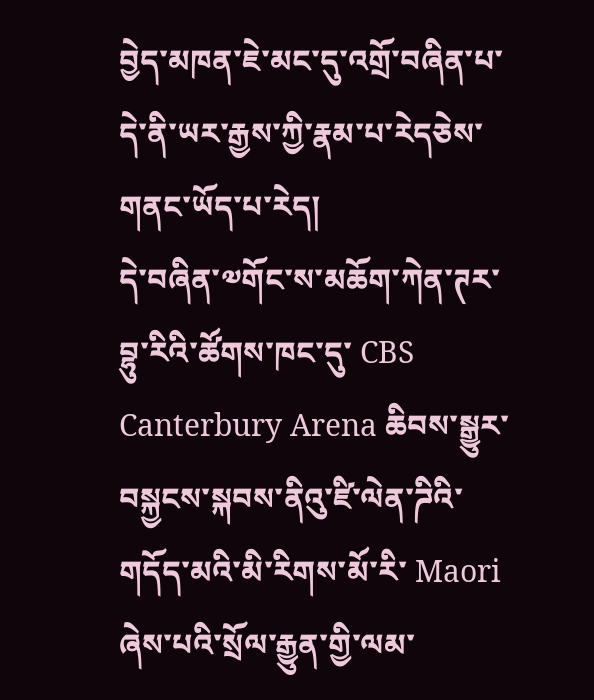བྱེད་མཁན་ཇེ་མང་དུ་འགྲོ་བཞིན་པ་དེ་ནི་ཡར་རྒྱས་ཀྱི་རྣམ་པ་རེདཅེས་གནང་ཡོད་པ་རེད།
དེ་བཞིན་༧གོང་ས་མཆོག་ཀེན་ཊར་བྷུ་རིའི་ཚོགས་ཁང་དུ་ CBS Canterbury Arena ཆིབས་སྒྱུར་བསྐྱངས་སྐབས་ནིའུ་ཛི་ལེན་ཌིའི་གདོད་མའི་མི་རིགས་མོ་རི་ Maori ཞེས་པའི་སྲོལ་རྒྱུན་གྱི་ལམ་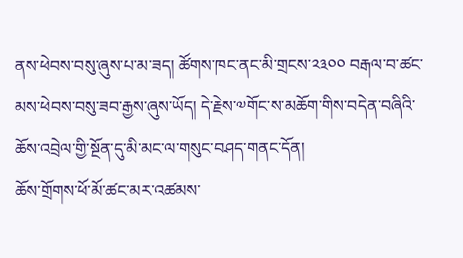ནས་ཕེབས་བསུ་ཞུས་པ་མ་ཟད། ཚོགས་ཁང་ནང་མི་གྲངས་༢༣༠༠ བརྒལ་བ་ཚང་མས་ཕེབས་བསུ་ཟབ་རྒྱས་ཞུས་ཡོད། དེ་རྗེས་༧གོང་ས་མཆོག་གིས་བདེན་བཞིའི་ཆོས་འབྲེལ་གྱི་སྔོན་དུ་མི་མང་ལ་གསུང་བཤད་གནང་དོན།
ཆོས་གྲོགས་ཕོ་མོ་ཚང་མར་འཚམས་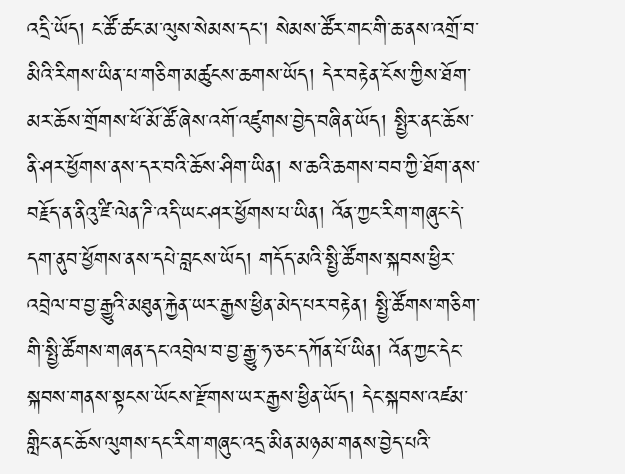འདྲི་ཡོད། ང་ཚོ་ཚང་མ་ལུས་སེམས་དང། སེམས་ཚོར་གང་གི་ཆ་ནས་འགྲོ་བ་མིའི་རིགས་ཡིན་པ་གཅིག་མཚུངས་ཆགས་ཡོད། དེར་བརྟེན་ངོས་ཀྱིས་ཐོག་མར་ཆོས་གྲོགས་ཕོ་མོ་ཚོ་ཞེས་འགོ་འཛུགས་བྱེད་བཞིན་ཡོད། སྤྱིར་ནང་ཆོས་ནི་ཤར་ཕྱོགས་ནས་དར་བའི་ཆོས་ཤིག་ཡིན། ས་ཆའི་ཆགས་བབ་ཀྱི་ཐོག་ནས་བརྗོད་ན་ནིའུ་ཛི་ལེན་ཌི་འདི་ཡང་ཤར་ཕྱོགས་པ་ཡིན། འོན་ཀྱང་རིག་གཞུང་དེ་དག་ནུབ་ཕྱོགས་ནས་དཔེ་བླངས་ཡོད། གདོད་མའི་སྤྱི་ཚོགས་སྐབས་ཕྱིར་འབྲེལ་བ་བྱ་རྒྱུའི་མཐུན་རྐྱེན་ཡར་རྒྱས་ཕྱིན་མེད་པར་བརྟེན། སྤྱི་ཚོགས་གཅིག་གི་སྤྱི་ཚོགས་གཞན་དང་འབྲེལ་བ་བྱ་རྒྱུ་ཧ་ཅང་དཀོན་པོ་ཡིན། འོན་ཀྱང་དེང་སྐབས་གནས་སྟངས་ཡོངས་རྫོགས་ཡར་རྒྱས་ཕྱིན་ཡོད། དེང་སྐབས་འཛམ་གླིང་ནང་ཆོས་ལུགས་དང་རིག་གཞུང་འདྲ་མིན་མཉམ་གནས་བྱེད་པའི་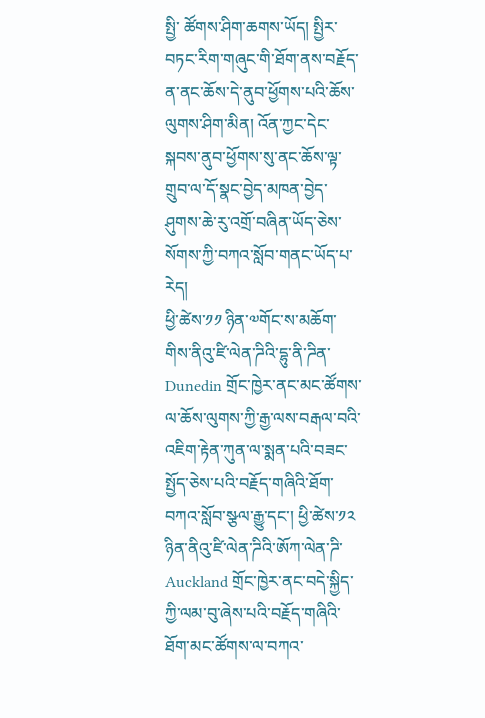སྤྱི་ ཚོགས་ཤིག་ཆགས་ཡོད། སྤྱིར་བཏང་རིག་གཞུང་གི་ཐོག་ནས་བརྗོད་ན་ནང་ཆོས་དེ་ནུབ་ཕྱོགས་པའི་ཆོས་ལུགས་ཤིག་མིན། འོན་ཀྱང་དེང་སྐབས་ནུབ་ཕྱོགས་སུ་ནང་ཆོས་ལྟ་གྲུབ་ལ་དོ་སྣང་བྱེད་མཁན་བྱེད་ཤུགས་ཆེ་རུ་འགྲོ་བཞིན་ཡོད་ཅེས་སོགས་ཀྱི་བཀའ་སློབ་གནང་ཡོད་པ་རེད།
ཕྱི་ཚེས་༡༡ ཉིན་༧གོང་ས་མཆོག་གིས་ནིའུ་ཛི་ལེན་ཌིའི་དྷུ་ནི་ཌིན་ Dunedin གྲོང་ཁྱེར་ནང་མང་ཚོགས་ལ་ཆོས་ལུགས་ཀྱི་རྒྱ་ལས་བརྒལ་བའི་འཇིག་རྟེན་ཀུན་ལ་སྨན་པའི་བཟང་སྤྱོད་ཅེས་པའི་བརྗོད་གཞིའི་ཐོག་བཀའ་སློབ་སྩལ་རྒྱུ་དང་། ཕྱི་ཚེས་༡༢ ཉིན་ནིའུ་ཛི་ལེན་ཌིའི་ཨོཀ་ལེན་ཌི་ Auckland གྲོང་ཁྱེར་ནང་བདེ་སྐྱིད་ཀྱི་ལམ་བུ་ཞེས་པའི་བརྗོད་གཞིའི་ཐོག་མང་ཚོགས་ལ་བཀའ་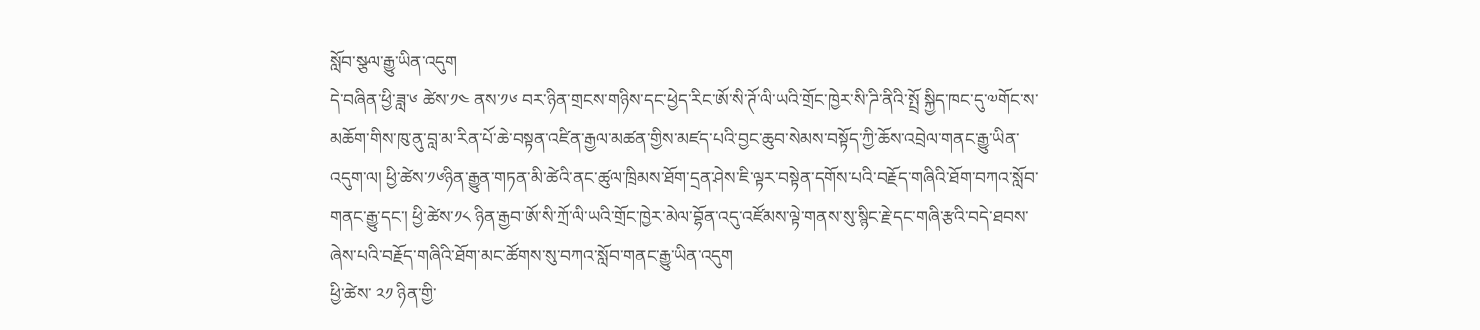སློབ་སྩལ་རྒྱུ་ཡིན་འདུག
དེ་བཞིན་ཕྱི་ཟླ་༦ ཚེས་༡༤ ནས་༡༦ བར་ཉིན་གྲངས་གཉིས་དང་ཕྱེད་རིང་ཨོ་སི་ཊོ་ལི་ཡའི་གྲོང་ཁྱེར་སི་ཌི་ནིའི་སྤྲོ སྐྱིད་ཁང་དུ་༧གོང་ས་མཆོག་གིས་ཁུ་ནུ་བླ་མ་རིན་པོ་ཆེ་བསྟན་འཛིན་རྒྱལ་མཚན་གྱིས་མཛད་པའི་བྱང་ཆུབ་སེམས་བསྟོད་ཀྱི་ཆོས་འབྲེལ་གནང་རྒྱུ་ཡིན་འདུག་ལ། ཕྱི་ཚེས་༡༦ཉིན་རྒྱུན་གཏན་མི་ཚེའི་ནང་ཚུལ་ཁྲིམས་ཐོག་དྲན་ཤེས་ཇི་ལྟར་བསྟེན་དགོས་པའི་བརྗོད་གཞིའི་ཐོག་བཀའ་སློབ་གནང་རྒྱུ་དང་། ཕྱི་ཚེས་༡༨ ཉིན་རྒྱབ་ཨོ་སི་ཀྲོ་ལི་ཡའི་གྲོང་ཁྱེར་མེལ་བྷོན་འདུ་འཛོམས་ལྟེ་གནས་སུ་སྙིང་རྗེ་དང་གཞི་རྩའི་བདེ་ཐབས་ཞེས་པའི་བརྗོད་གཞིའི་ཐོག་མང་ཚོགས་སུ་བཀའ་སློབ་གནང་རྒྱུ་ཡིན་འདུག
ཕྱི་ཚེས་ ༢༡ ཉིན་གྱི་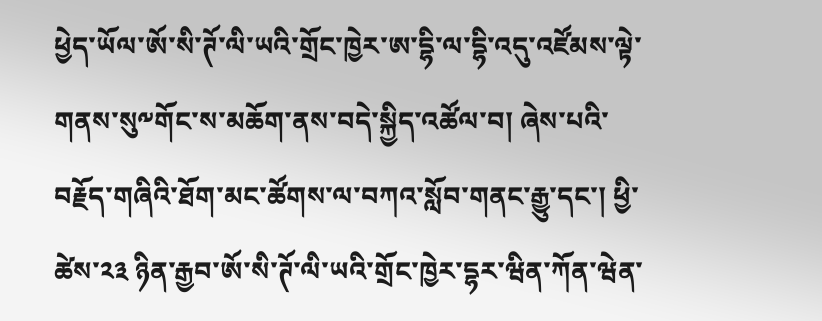ཕྱེད་ཡོལ་ཨོ་སི་ཊོ་ལི་ཡའི་གྲོང་ཁྱེར་ཨ་དྷི་ལ་དྷི་འདུ་འཛོམས་ལྟེ་ གནས་སུ༸གོང་ས་མཆོག་ནས་བདེ་སྐྱིད་འཚོལ་བ། ཞེས་པའི་བརྗོད་གཞིའི་ཐོག་མང་ཚོགས་ལ་བཀའ་སློབ་གནང་རྒྱུ་དང་། ཕྱི་ཚེས་༢༣ ཉིན་རྒྱབ་ཨོ་སི་ཊོ་ལི་ཡའི་གྲོང་ཁྱེར་དྷར་ཝིན་ཀོན་ཝེན་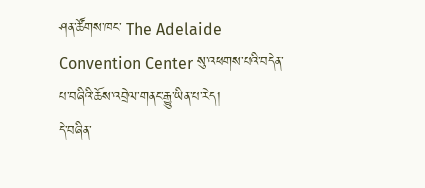ཤན་ཚོགས་ཁང་ The Adelaide Convention Center སུ་འཕགས་པའི་བདེན་པ་བཞིའི་ཆོས་འབྲེལ་གནང་རྒྱུ་ཡིན་པ་རེད།
དེ་བཞིན་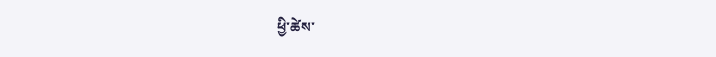ཕྱི་ཚེས་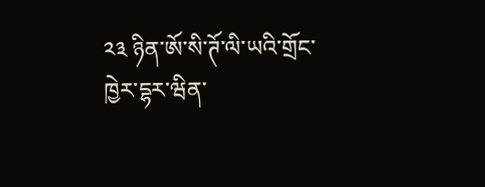༢༣ ཉིན་ཨོ་སི་ཊོ་ལི་ཡའི་གྲོང་ཁྱེར་དྷར་ཝིན་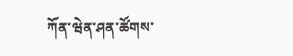ཀོན་ཝེན་ཤན་ཚོགས་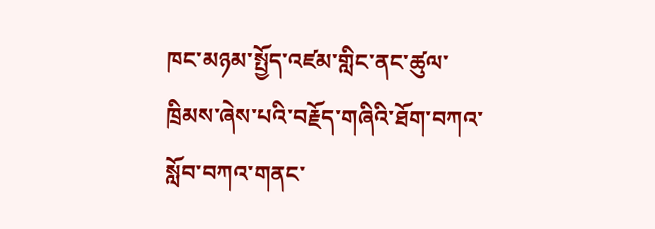ཁང་མཉམ་སྤྱོད་འཛམ་གླིང་ནང་ཚུལ་ཁྲིམས་ཞེས་པའི་བརྗོད་གཞིའི་ཐོག་བཀའ་སློབ་བཀའ་གནང་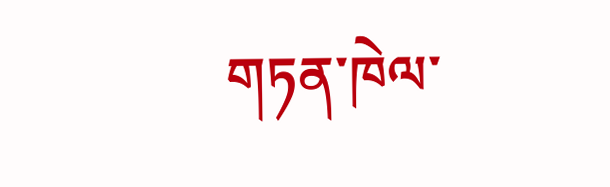གཏན་ཁེལ་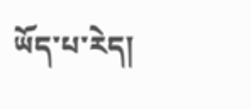ཡོད་པ་རེད།